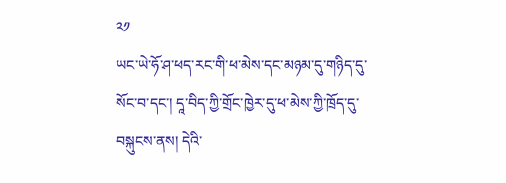༢༡
ཡང་ཡེ་ཧོ་ཤ་ཕད་རང་གི་ཕ་མེས་དང་མཉམ་དུ་གཉིད་དུ་སོང་བ་དང་། དཱ་བིད་ཀྱི་གྲོང་ཁྱེར་དུ་ཕ་མེས་ཀྱི་ཁྲོད་དུ་བསྐུངས་ནས། དེའི་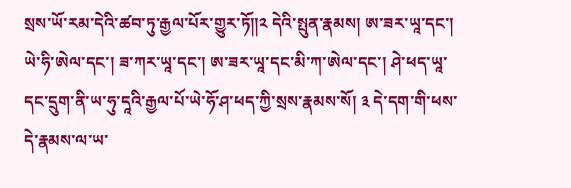སྲས་ཡོ་རམ་དེའི་ཚབ་ཏུ་རྒྱལ་པོར་གྱུར་ཏོ༎༢ དེའི་སྤུན་རྣམས། ཨ་ཟར་ཡཱ་དང་། ཡེ་ཧི་ཨེལ་དང་། ཟ་ཀར་ཡཱ་དང་། ཨ་ཟར་ཡཱ་དང་མི་ཀ་ཨེལ་དང་། ཤེ་ཕད་ཡཱ་དང་དྲུག་ནི་ཡ་ཧུ་དཱའི་རྒྱལ་པོ་ཡེ་ཧོ་ཤ་ཕད་ཀྱི་སྲས་རྣམས་སོ། ༣ དེ་དག་གི་ཕས་དེ་རྣམས་ལ་ཡ་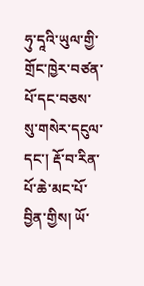ཧུ་དཱའི་ཡུལ་གྱི་གྲོང་ཁྱེར་བཙན་པོ་དང་བཅས་སུ་གསེར་དངུལ་དང་། རྡོ་བ་རིན་པོ་ཆེ་མང་པོ་བྱིན་གྱིས། ཡོ་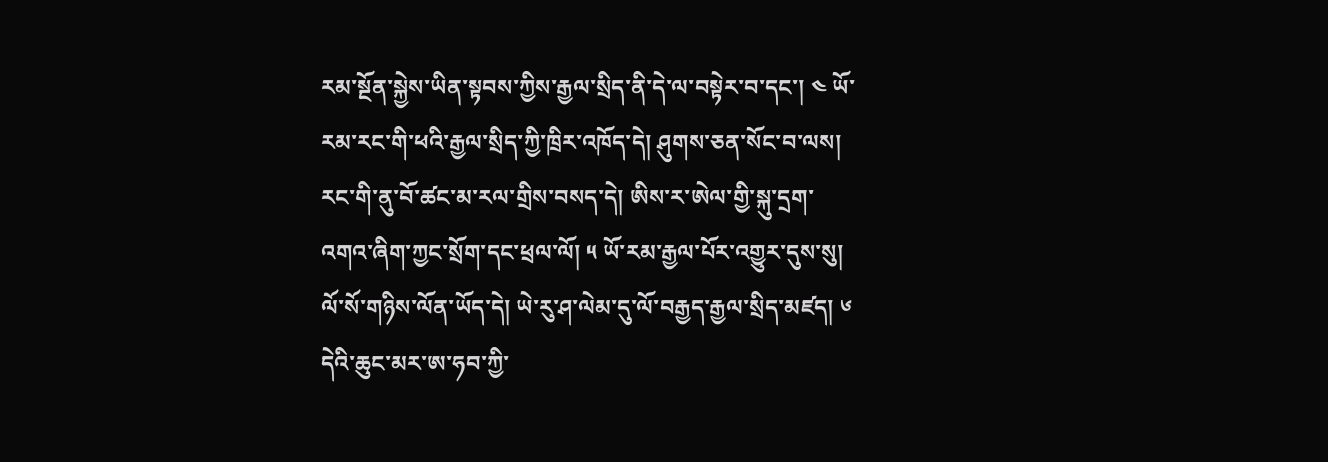རམ་སྔོན་སྐྱེས་ཡིན་སྟབས་ཀྱིས་རྒྱལ་སྲིད་ནི་དེ་ལ་བསྟེར་བ་དང་། ༤ ཡོ་རམ་རང་གི་ཕའི་རྒྱལ་སྲིད་ཀྱི་ཁྲིར་འཁོད་དེ། ཤུགས་ཅན་སོང་བ་ལས། རང་གི་ནུ་བོ་ཚང་མ་རལ་གྲིས་བསད་དེ། ཨིས་ར་ཨེལ་གྱི་སྐུ་དྲག་འགའ་ཞིག་ཀྱང་སྲོག་དང་ཕྲལ་ལོ། ༥ ཡོ་རམ་རྒྱལ་པོར་འགྱུར་དུས་སུ། ལོ་སོ་གཉིས་ལོན་ཡོད་དེ། ཡེ་རུ་ཤ་ལེམ་དུ་ལོ་བརྒྱད་རྒྱལ་སྲིད་མཛད། ༦ དེའི་ཆུང་མར་ཨ་ཧབ་ཀྱི་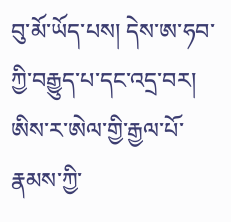བུ་མོ་ཡོད་པས། དེས་ཨ་ཧབ་ཀྱི་བརྒྱུད་པ་དང་འདྲ་བར། ཨིས་ར་ཨེལ་གྱི་རྒྱལ་པོ་རྣམས་ཀྱི་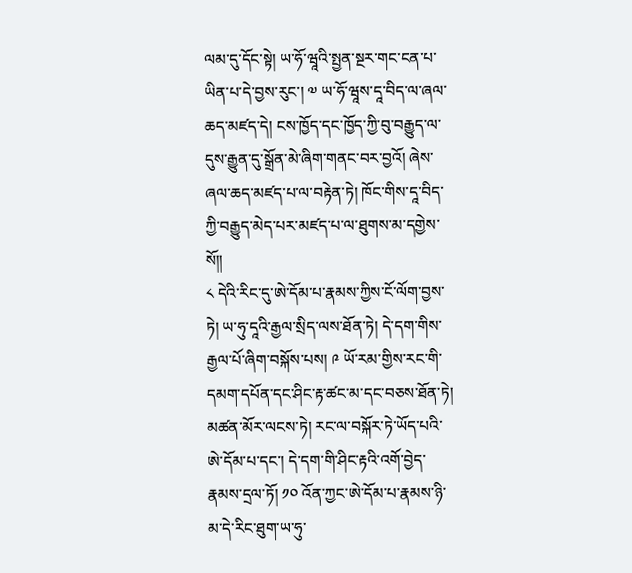ལམ་དུ་དོང་སྟེ། ཡ་ཧོ་ཝཱའི་སྤྱན་སྔར་གང་ངན་པ་ཡིན་པ་དེ་བྱས་རུང་། ༧ ཡ་ཧོ་ཝཱས་དཱ་བིད་ལ་ཞལ་ཆད་མཛད་དེ། ངས་ཁྱོད་དང་ཁྱོད་ཀྱི་བུ་བརྒྱུད་ལ་དུས་རྒྱུན་དུ་སྒྲོན་མེ་ཞིག་གནང་བར་བྱའོ། ཞེས་ཞལ་ཆད་མཛད་པ་ལ་བརྟེན་ཏེ། ཁོང་གིས་དཱ་བིད་ཀྱི་བརྒྱུད་མེད་པར་མཛད་པ་ལ་ཐུགས་མ་དགྱེས་སོ༎
༨ དེའི་རིང་དུ་ཨེ་དོམ་པ་རྣམས་ཀྱིས་ངོ་ལོག་བྱས་ཏེ། ཡ་ཧུ་དཱའི་རྒྱལ་སྲིད་ལས་ཐོན་ཏེ། དེ་དག་གིས་རྒྱལ་པོ་ཞིག་བསྐོས་པས། ༩ ཡོ་རམ་གྱིས་རང་གི་དམག་དཔོན་དང་ཤིང་རྟ་ཚང་མ་དང་བཅས་ཐོན་ཏེ། མཚན་མོར་ལངས་ཏེ། རང་ལ་བསྐོར་ཏེ་ཡོད་པའི་ཨེ་དོམ་པ་དང་། དེ་དག་གི་ཤིང་རྟའི་འགོ་བྱེད་རྣམས་དྲལ་ཏོ། ༡༠ འོན་ཀྱང་ཨེ་དོམ་པ་རྣམས་ཉི་མ་དེ་རིང་ཐུག་ཡ་ཧུ་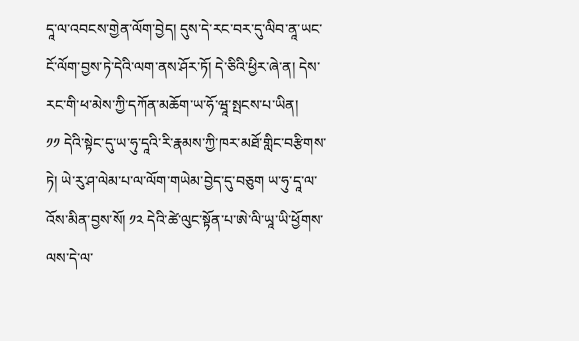དཱ་ལ་འབངས་གྱེན་ལོག་བྱེད། དུས་དེ་རང་བར་དུ་ལིབ་ནཱ་ཡང་ངོ་ལོག་བྱས་ཏེ་དེའི་ལག་ནས་ཤོར་ཏོ། དེ་ཅིའི་ཕྱིར་ཞེ་ན། དེས་རང་གི་ཕ་མེས་ཀྱི་དཀོན་མཆོག་ཡ་ཧོ་ཝཱ་སྤངས་པ་ཡིན།
༡༡ དེའི་སྟེང་དུ་ཡ་ཧུ་དཱའི་རི་རྣམས་ཀྱི་ཁར་མཐོ་གླིང་བརྩིགས་ཏེ། ཡེ་རུ་ཤ་ལེམ་པ་ལ་ལོག་གཡེམ་བྱེད་དུ་བཅུག ཡ་ཧུ་དཱ་ལ་འོས་མིན་བྱས་སོ། ༡༢ དེའི་ཚེ་ལུང་སྟོན་པ་ཨེ་ལི་ཡཱ་ཡི་ཕྱོགས་ལས་དེ་ལ་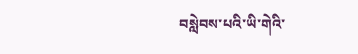བསླེབས་པའི་ཡི་གེའི་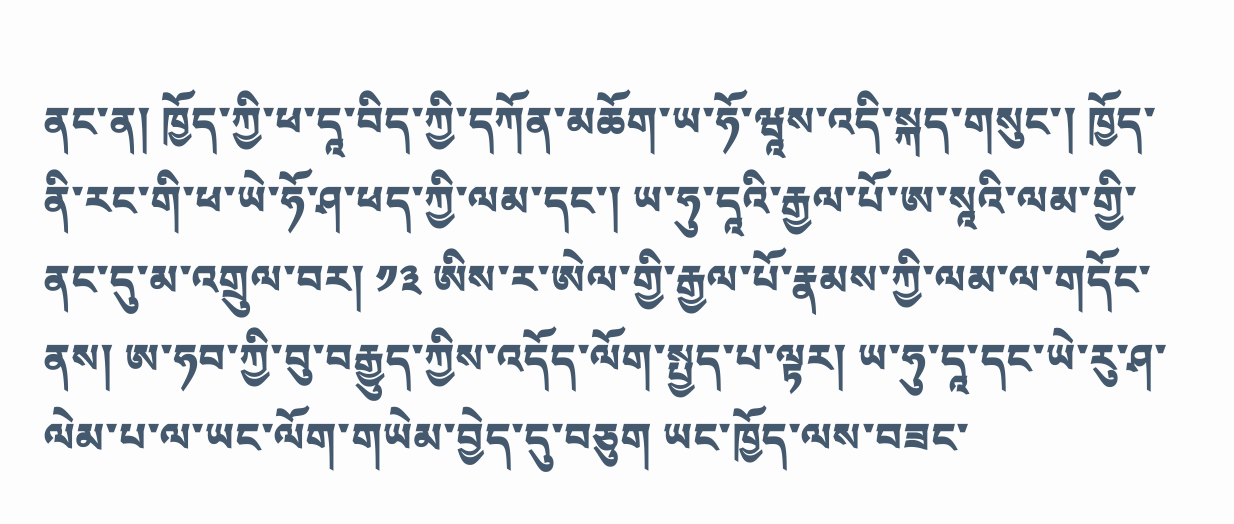ནང་ན། ཁྱོད་ཀྱི་ཕ་དཱ་བིད་ཀྱི་དཀོན་མཆོག་ཡ་ཧོ་ཝཱས་འདི་སྐད་གསུང་། ཁྱོད་ནི་རང་གི་ཕ་ཡེ་ཧོ་ཤ་ཕད་ཀྱི་ལམ་དང་། ཡ་ཧུ་དཱའི་རྒྱལ་པོ་ཨ་སཱའི་ལམ་གྱི་ནང་དུ་མ་འགྲུལ་བར། ༡༣ ཨིས་ར་ཨེལ་གྱི་རྒྱལ་པོ་རྣམས་ཀྱི་ལམ་ལ་གདོང་ནས། ཨ་ཧབ་ཀྱི་བུ་བརྒྱུད་ཀྱིས་འདོད་ལོག་སྤྱད་པ་ལྟར། ཡ་ཧུ་དཱ་དང་ཡེ་རུ་ཤ་ལེམ་པ་ལ་ཡང་ལོག་གཡེམ་བྱེད་དུ་བཅུག ཡང་ཁྱོད་ལས་བཟང་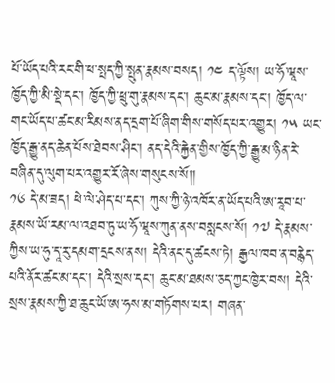པོ་ཡོད་པའི་རང་གི་ཕ་སྤད་ཀྱི་སྤུན་རྣམས་བསད། ༡༤ ད་ལྟོས། ཡ་ཧོ་ཝཱས་ཁྱོད་ཀྱི་མི་སྡེ་དང་། ཁྱོད་ཀྱི་ཕྲུ་གུ་རྣམས་དང་། ཆུང་མ་རྣམས་དང་། ཁྱོད་ལ་གང་ཡོད་པ་ཚང་མ་རིམས་ནད་དྲག་པོ་ཞིག་གིས་གསོད་པར་འགྱུར། ༡༥ ཡང་ཁྱོད་རྒྱུ་ནད་ཆེན་པོས་ཐེབས་ཤིང་། ནད་དེའི་རྐྱེན་གྱིས་ཁྱོད་ཀྱི་རྒྱུ་མ་ཉིན་རེ་བཞིན་དུ་ལུག་པར་འགྱུར་རོ་ཞེས་གསུངས་སོ༎
༡༦ དེ་མ་ཟད། ཕེ་ལེ་ཤེད་པ་དང་། ཀུས་ཀྱི་ཉེ་འཁོར་ན་ཡོད་པའི་ཨ་རཱབ་པ་རྣམས་ཡོ་རམ་ལ་འཐབ་ཏུ་ཡ་ཧོ་ཝཱས་ཀུན་ནས་བསླངས་སོ། ༡༧ དེ་རྣམས་ཀྱིས་ཡ་ཧུ་དཱ་རུ་དམག་དྲངས་ནས། དེའི་ནང་དུ་ཚངས་ཏེ། རྒྱལ་ཁབ་ན་བརྙེད་པའི་ནོར་ཚང་མ་དང་། དེའི་སྲས་དང་། ཆུང་མ་ཐམས་ཅད་ཀྱང་ཁྱེར་བས། དེའི་སྲས་རྣམས་ཀྱི་ཐ་ཆུང་ཡོ་ཨ་ཧས་མ་གཏོགས་པར། གཞན་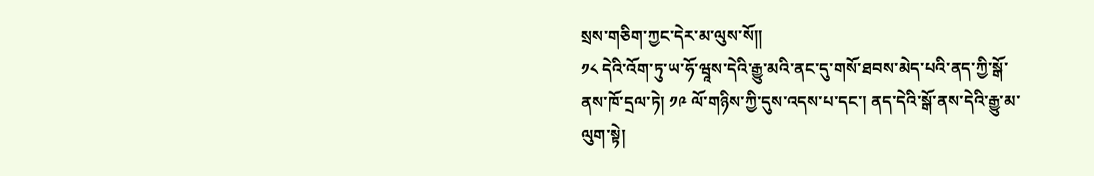སྲས་གཅིག་ཀྱང་དེར་མ་ལུས་སོ༎
༡༨ དེའི་འོག་ཏུ་ཡ་ཧོ་ཝཱས་དེའི་རྒྱུ་མའི་ནང་དུ་གསོ་ཐབས་མེད་པའི་ནད་ཀྱི་སྒོ་ནས་ཁོ་དྲལ་ཏེ། ༡༩ ལོ་གཉིས་ཀྱི་དུས་འདས་པ་དང་། ནད་དེའི་སྒོ་ནས་དེའི་རྒྱུ་མ་ལུག་སྟེ།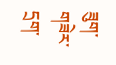ཟུག་གཟེར་དྲག་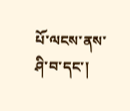པོ་ལངས་ནས་ཤི་བ་དང་།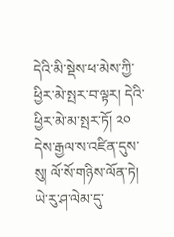དེའི་མི་སྡེས་ཕ་མེས་ཀྱི་ཕྱིར་མེ་སྤར་བ་ལྟར། དེའི་ཕྱིར་མེ་མ་སྤར་ཏོ། ༢༠ དེས་རྒྱལ་ས་འཛིན་དུས་སུ། ལོ་སོ་གཉིས་ལོན་ཏེ། ཡེ་རུ་ཤ་ལེམ་དུ་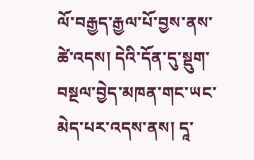ལོ་བརྒྱད་རྒྱལ་པོ་བྱས་ནས་ཚེ་འདས། དེའི་དོན་དུ་སྡུག་བསྔལ་བྱེད་མཁན་གང་ཡང་མེད་པར་འདས་ནས། དཱ་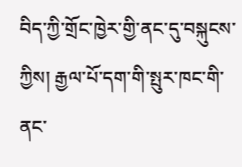བིད་ཀྱི་གྲོང་ཁྱེར་གྱི་ནང་དུ་བསྐུངས་ཀྱིས། རྒྱལ་པོ་དག་གི་སྤུར་ཁང་གི་ནང་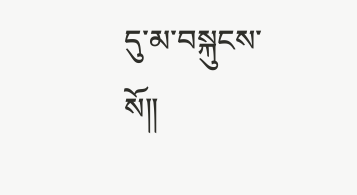དུ་མ་བསྐུངས་སོ༎